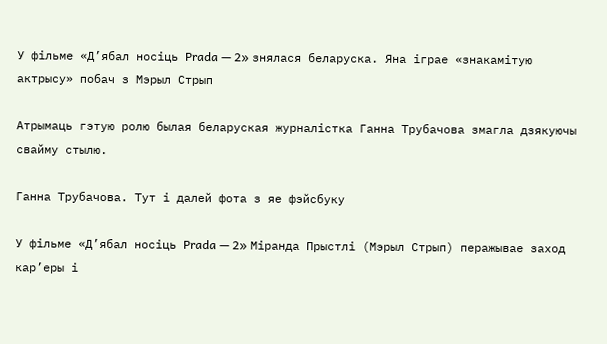У фільме «Д’ябал носіць Prada — 2» знялася беларуска. Яна іграе «знакамітую актрысу» побач з Мэрыл Стрып

Атрымаць гэтую ролю былая беларуская журналістка Ганна Трубачова змагла дзякуючы свайму стылю.

Ганна Трубачова. Тут і далей фота з яе фэйсбуку

У фільме «Д’ябал носіць Prada — 2» Міранда Прыстлі (Мэрыл Стрып) перажывае заход кар’еры і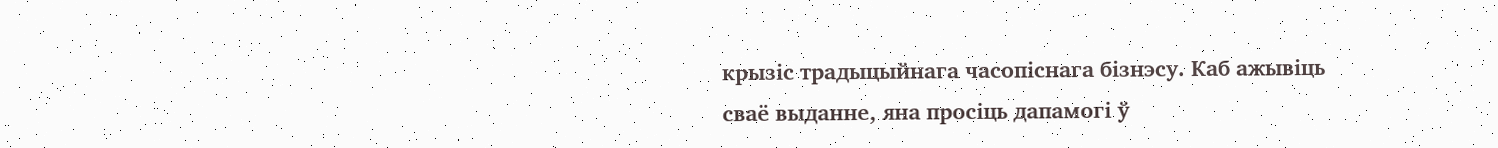крызіс традыцыйнага часопіснага бізнэсу. Каб ажывіць сваё выданне, яна просіць дапамогі ў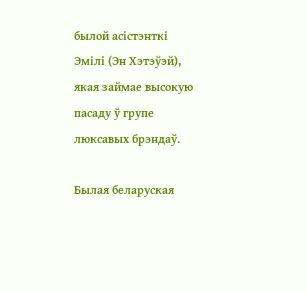былой асістэнткі Эмілі (Эн Хэтэўэй), якая займае высокую пасаду ў групе люксавых брэндаў.

Былая беларуская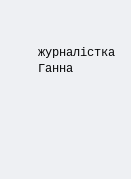журналістка Ганна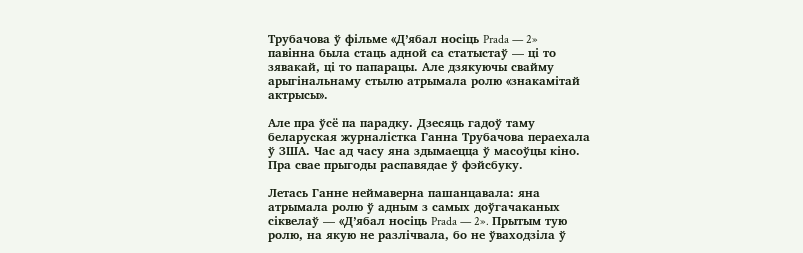Трубачова ў фільме «Д’ябал носіць Prada — 2» павінна была стаць адной са статыстаў — ці то зявакай, ці то папарацы. Але дзякуючы свайму арыгінальнаму стылю атрымала ролю «знакамітай актрысы».

Але пра ўсё па парадку. Дзесяць гадоў таму беларуская журналістка Ганна Трубачова пераехала ў ЗША. Час ад часу яна здымаецца ў масоўцы кіно. Пра свае прыгоды распавядае ў фэйсбуку.

Летась Ганне неймаверна пашанцавала: яна атрымала ролю ў адным з самых доўгачаканых сіквелаў — «Д’ябал носіць Prada — 2». Прытым тую ролю, на якую не разлічвала, бо не ўваходзіла ў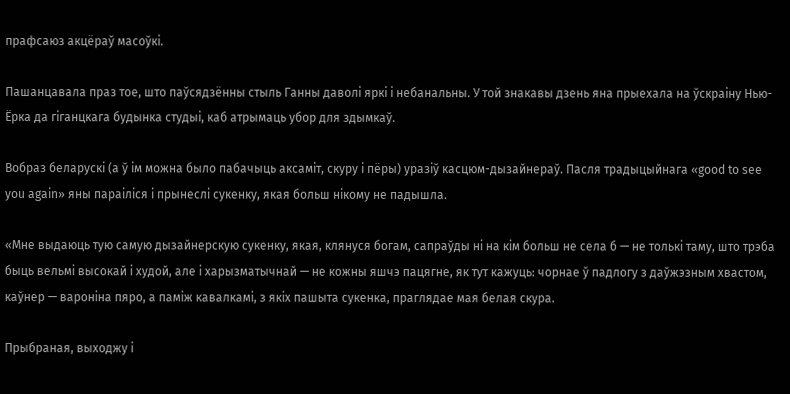прафсаюз акцёраў масоўкі.

Пашанцавала праз тое, што паўсядзённы стыль Ганны даволі яркі і небанальны. У той знакавы дзень яна прыехала на ўскраіну Нью-Ёрка да гіганцкага будынка студыі, каб атрымаць убор для здымкаў.

Вобраз беларускі (а ў ім можна было пабачыць аксаміт, скуру і пёры) уразіў касцюм-дызайнераў. Пасля традыцыйнага «good to see you again» яны параіліся і прынеслі сукенку, якая больш нікому не падышла.

«Мне выдаюць тую самую дызайнерскую сукенку, якая, клянуся богам, сапраўды ні на кім больш не села б — не толькі таму, што трэба быць вельмі высокай і худой, але і харызматычнай — не кожны яшчэ пацягне, як тут кажуць: чорнае ў падлогу з даўжэзным хвастом, каўнер — вароніна пяро, а паміж кавалкамі, з якіх пашыта сукенка, праглядае мая белая скура.

Прыбраная, выходжу і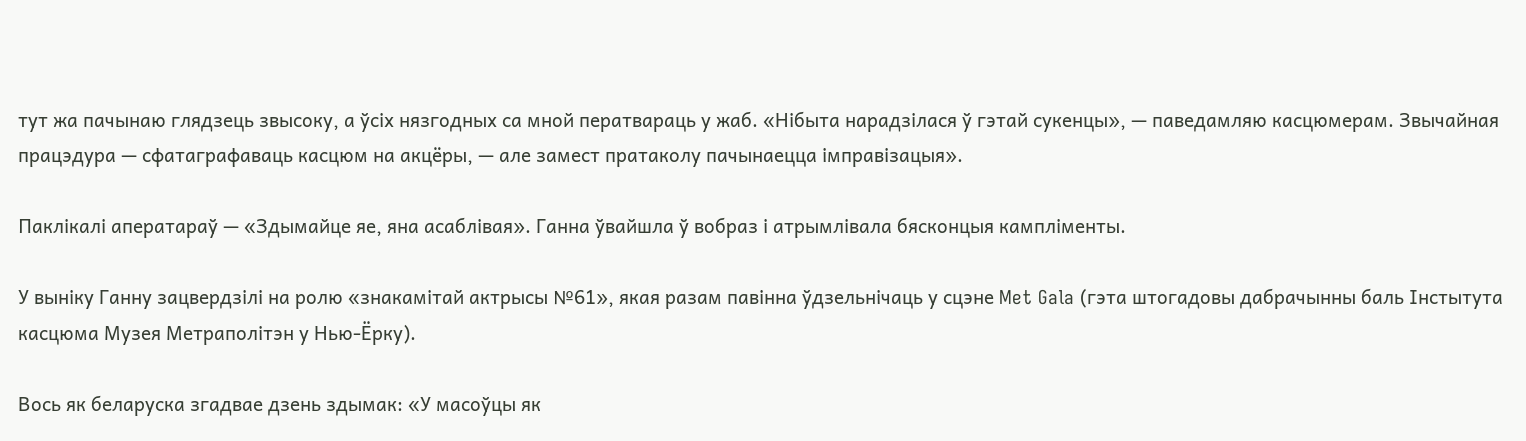тут жа пачынаю глядзець звысоку, а ўсіх нязгодных са мной ператвараць у жаб. «Нібыта нарадзілася ў гэтай сукенцы», — паведамляю касцюмерам. Звычайная працэдура — сфатаграфаваць касцюм на акцёры, — але замест пратаколу пачынаецца імправізацыя».

Паклікалі аператараў — «Здымайце яе, яна асаблівая». Ганна ўвайшла ў вобраз і атрымлівала бясконцыя кампліменты.

У выніку Ганну зацвердзілі на ролю «знакамітай актрысы №61», якая разам павінна ўдзельнічаць у сцэне Met Gala (гэта штогадовы дабрачынны баль Інстытута касцюма Музея Метраполітэн у Нью-Ёрку).

Вось як беларуска згадвае дзень здымак: «У масоўцы як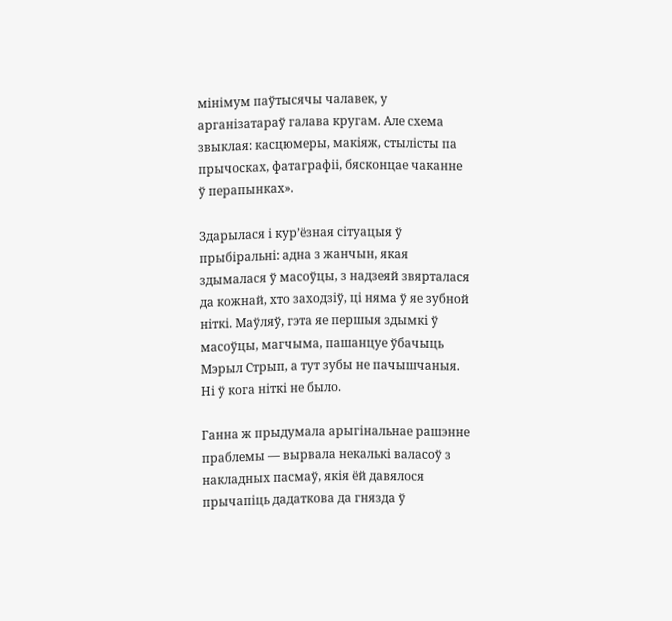мінімум паўтысячы чалавек, у арганізатараў галава кругам. Але схема звыклая: касцюмеры, макіяж, стылісты па прычосках, фатаграфіі, бясконцае чаканне ў перапынках».

Здарылася і кур’ёзная сітуацыя ў прыбіральні: адна з жанчын, якая здымалася ў масоўцы, з надзеяй звярталася да кожнай, хто заходзіў, ці няма ў яе зубной ніткі. Маўляў, гэта яе першыя здымкі ў масоўцы, магчыма, пашанцуе ўбачыць Мэрыл Стрып, а тут зубы не пачышчаныя. Ні ў кога ніткі не было.

Ганна ж прыдумала арыгінальнае рашэнне праблемы — вырвала некалькі валасоў з накладных пасмаў, якія ёй давялося прычапіць дадаткова да гнязда ў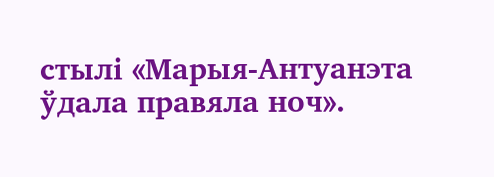стылі «Марыя-Антуанэта ўдала правяла ноч».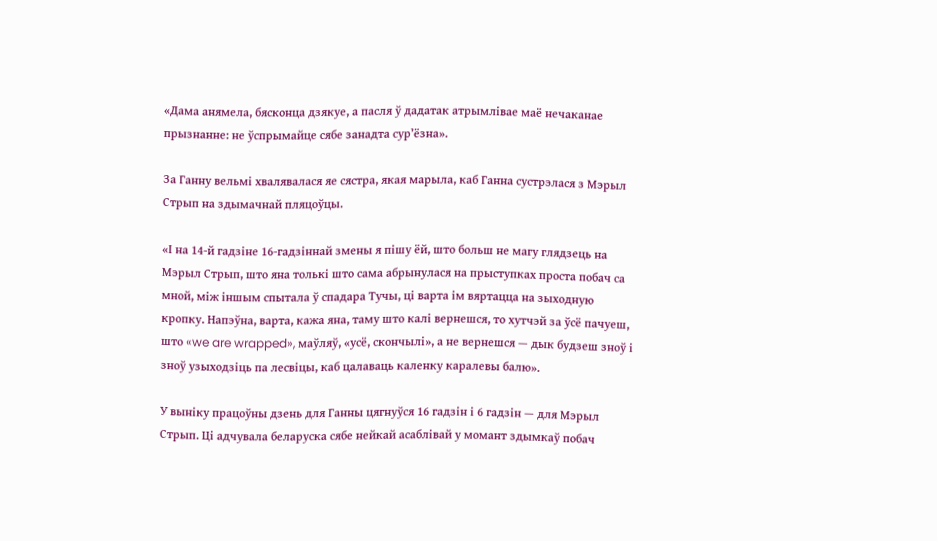«Дама анямела, бясконца дзякуе, а пасля ў дадатак атрымлівае маё нечаканае прызнанне: не ўспрымайце сябе занадта сур’ёзна».

За Ганну вельмі хвалявалася яе сястра, якая марыла, каб Ганна сустрэлася з Мэрыл Стрып на здымачнай пляцоўцы.

«І на 14‑й гадзіне 16‑гадзіннай змены я пішу ёй, што больш не магу глядзець на Мэрыл Стрып, што яна толькі што сама абрынулася на прыступках проста побач са мной, між іншым спытала ў спадара Тучы, ці варта ім вяртацца на зыходную кропку. Напэўна, варта, кажа яна, таму што калі вернешся, то хутчэй за ўсё пачуеш, што «we are wrapped», маўляў, «усё, скончылі», а не вернешся — дык будзеш зноў і зноў узыходзіць па лесвіцы, каб цалаваць каленку каралевы балю».

У выніку працоўны дзень для Ганны цягнуўся 16 гадзін і 6 гадзін — для Мэрыл Стрып. Ці адчувала беларуска сябе нейкай асаблівай у момант здымкаў побач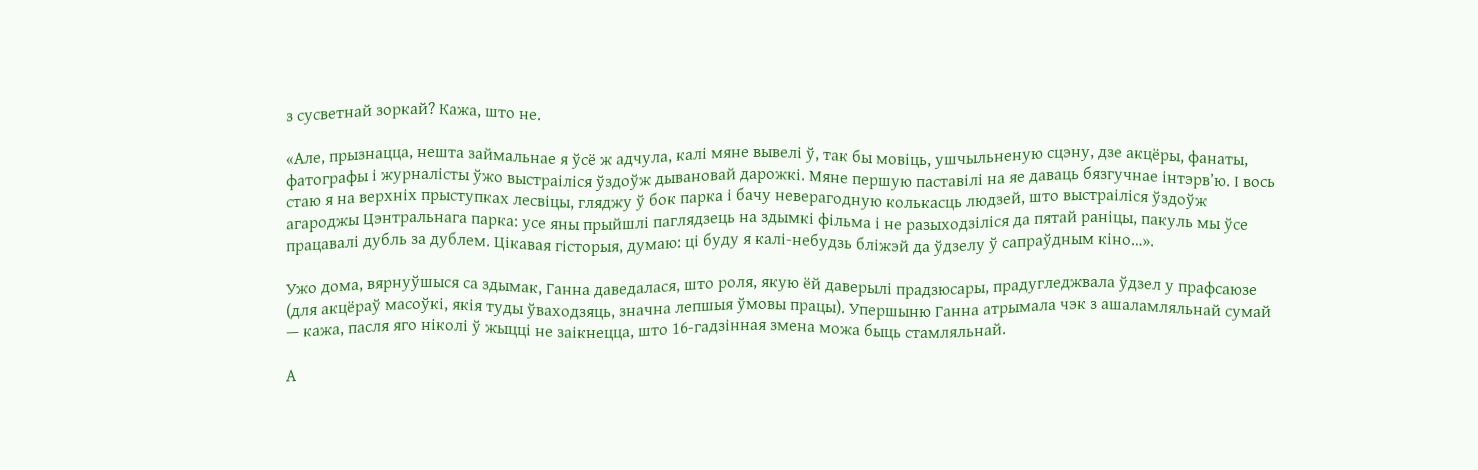з сусветнай зоркай? Кажа, што не.

«Але, прызнацца, нешта займальнае я ўсё ж адчула, калі мяне вывелі ў, так бы мовіць, ушчыльненую сцэну, дзе акцёры, фанаты, фатографы і журналісты ўжо выстраіліся ўздоўж дывановай дарожкі. Мяне першую паставілі на яе даваць бязгучнае інтэрв’ю. І вось стаю я на верхніх прыступках лесвіцы, гляджу ў бок парка і бачу неверагодную колькасць людзей, што выстраіліся ўздоўж агароджы Цэнтральнага парка: усе яны прыйшлі паглядзець на здымкі фільма і не разыходзіліся да пятай раніцы, пакуль мы ўсе працавалі дубль за дублем. Цікавая гісторыя, думаю: ці буду я калі-небудзь бліжэй да ўдзелу ў сапраўдным кіно…».

Ужо дома, вярнуўшыся са здымак, Ганна даведалася, што роля, якую ёй даверылі прадзюсары, прадугледжвала ўдзел у прафсаюзе (для акцёраў масоўкі, якія туды ўваходзяць, значна лепшыя ўмовы працы). Упершыню Ганна атрымала чэк з ашаламляльнай сумай — кажа, пасля яго ніколі ў жыцці не заікнецца, што 16‑гадзінная змена можа быць стамляльнай.

А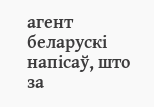агент беларускі напісаў, што за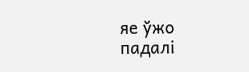яе ўжо падалі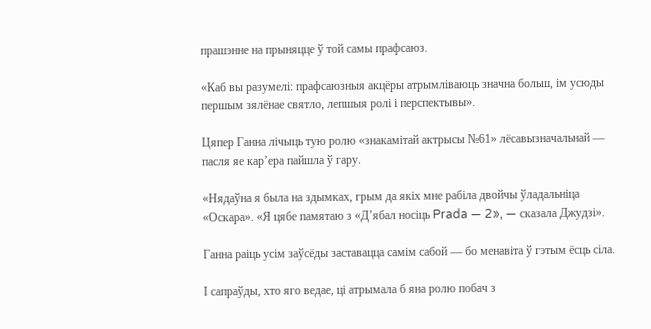прашэнне на прыняцце ў той самы прафсаюз.

«Каб вы разумелі: прафсаюзныя акцёры атрымліваюць значна больш, ім усюды першым зялёнае святло, лепшыя ролі і перспектывы».

Цяпер Ганна лічыць тую ролю «знакамітай актрысы №61» лёсавызначальнай — пасля яе кар’ера пайшла ў гару.

«Нядаўна я была на здымках, грым да якіх мне рабіла двойчы ўладальніца «Оскара». «Я цябе памятаю з «Д’ябал носіць Prada — 2», — сказала Джудзі».

Ганна раіць усім заўсёды заставацца самім сабой — бо менавіта ў гэтым ёсць сіла.

І сапраўды, хто яго ведае, ці атрымала б яна ролю побач з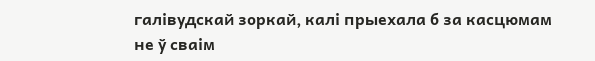галівудскай зоркай, калі прыехала б за касцюмам не ў сваім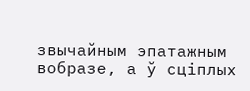звычайным эпатажным вобразе, а ў сціплых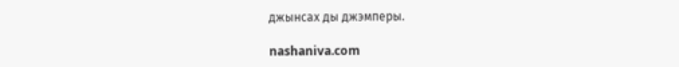джынсах ды джэмперы.

nashaniva.com